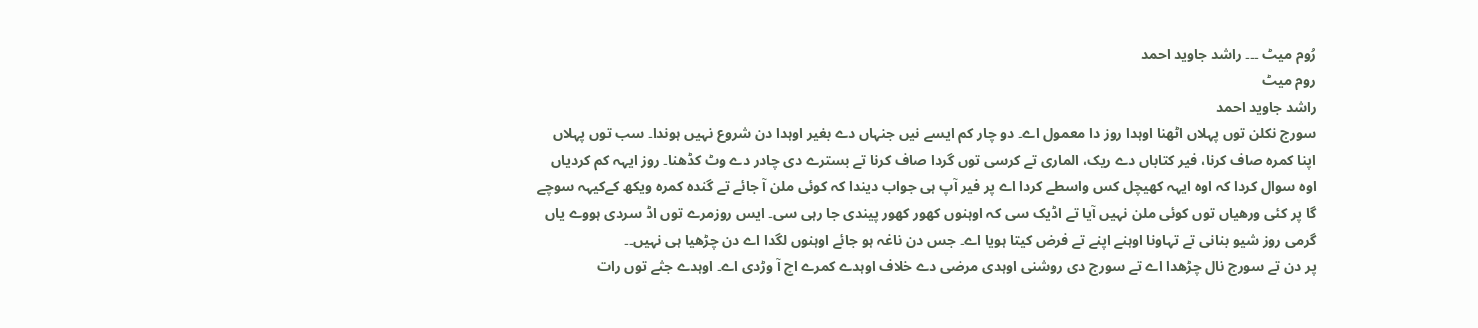رُوم میٹ ۔۔۔ راشد جاوید احمد
روم میٹ
راشد جاوید احمد
سورج نکلن توں پہلاں اٹھنا اوہدا روز دا معمول اے۔ دو چار کم ایسے نیں جنہاں دے بغیر اوہدا دن شروع نہیں ہوندا۔ سب توں پہلاں اپنا کمرہ صاف کرنا، فیر کتاباں دے ریک، الماری تے کرسی توں گردا صاف کرنا تے بسترے دی چادر دے وٹ کڈھنا۔ روز ایہہ کم کردیاں اوہ سوال کردا کہ اوہ ایہہ کھیچل کس واسطے کردا اے پر فیر آپ ہی جواب دیندا کہ کوئی ملن آ جائے تے گندہ کمرہ ویکھ کےکیہہ سوچے گا پر کئی ورھیاں توں کوئی ملن نہیں آیا تے اڈیک سی کہ اوہنوں کھور کھور پیندی جا رہی سی۔ ایس روزمرے توں اڈ سردی ہووے یاں گرمی روز شیو بنانی تے تہاونا اوہنے اپنے تے فرض کیتا ہویا اے۔ جس دن ناغہ ہو جائے اوہنوں لگدا اے دن چڑھیا ہی نہیں۔۔
پر دن تے سورج نال چڑھدا اے تے سورج دی روشنی اوہدی مرضی دے خلاف اوہدے کمرے اچ آ وڑدی اے۔ اوہدے جثے توں رات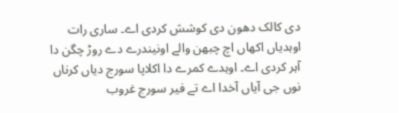دی کالک دھون دی کوشش کردی اے۔ ساری رات اوہدیاں اکھاں اچ چبھن والے اونیندرے دے روڑ چگن دا آہر کردی اے۔ اوہدے کمرے دا اکلاپا سورج دیاں کرناں نوں جی آیاں آخدا اے تے فیر سورج غروب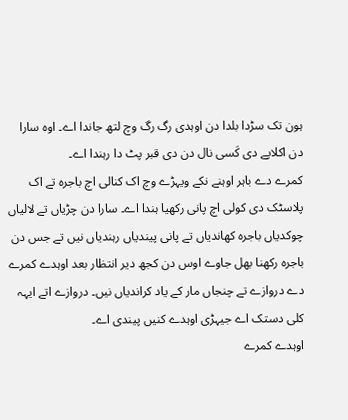ہون تک سڑدا بلدا دن اوہدی رگ رگ وچ لتھ جاندا اے۔ اوہ سارا دن اکلاپے دی کَسی نال دن دی قبر پٹ دا رہندا اے۔
کمرے دے باہر اوہنے نکے ویہڑے وچ اک کنالی اچ باجرہ تے اک پلاسٹک دی کولی اچ پانی رکھیا ہندا اے۔ سارا دن چڑیاں تے لالیاں چوکدیاں باجرہ کھاندیاں تے پانی پیندیاں رہندیاں نیں تے جس دن باجرہ رکھنا بھل جاوے اوس دن کجھ دیر انتظار بعد اوہدے کمرے دے دروازے تے چنجاں مار کے یاد کراندیاں نیں۔ دروازے اتے ایہہ کلی دستک اے جیہڑی اوہدے کنیں پیندی اے۔
اوہدے کمرے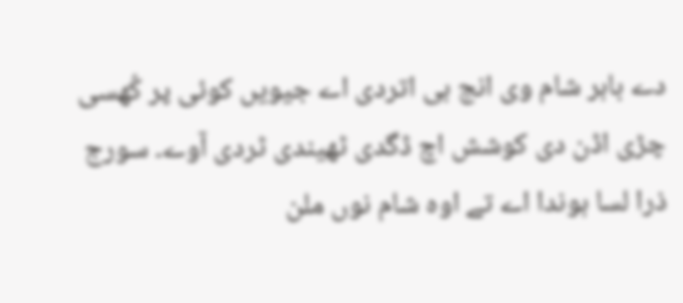دے باہر شام وی انج ہی اتردی اے جیویں کوئی پر کُھسی چڑی اڈن دی کوشش اچ ڈگدی ٹھیندی ٹردی آوے۔ سورج ذرا لسا ہوندا اے تے اوہ شام نوں ملن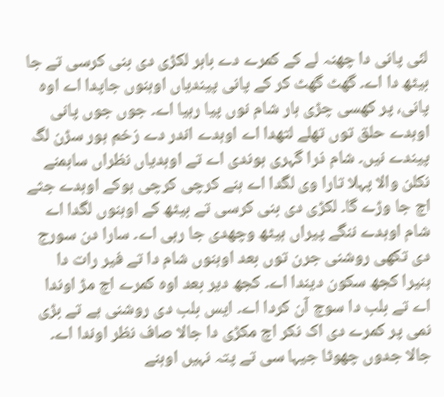لئی پانی دا چھنہ لے کے کمرے دے باہر لکڑی دی بنی کرسی تے جا بیٹھ دا اے۔ گھٹ گھٹ کر کے پانی پیندیاں اوہنوں جاپدا اے اوہ پانی، پر کھسی چڑی ہار شام نوں پیا رہیا اے۔ جوں جوں پانی اوہدے حلق توں تھلے لتھدا اے اوہدے اندر دے زخم ہور سڑن لگ پیندے نیں۔ شام ذرا گہری ہوندی اے تے اوہدیاں نظراں ساہمنے نکلن والا پہلا تارا وی لگدا اے ہنے کرچی کرچی ہوکے اوہدے جثے اچ جا وڑے گا۔ لکڑی دی بنی کرسی تے بیٹھ کے اوہنوں لگدا اے شام اوہدے ننگے پیراں ہیٹھ وچھدی جا رہی اے۔ سارا دن سورج دی تکھی روشنی جرن توں بعد اوہنوں شام دا تے فیر رات دا ہنیرا کجھ سکون دیندا اے۔ کجھ دیر بعد اوہ کمرے اچ مڑ اوندا اے تے بلب دا سوچ آن کردا اے۔ ایس بلب دی روشنی ہے تے بڑی نمی پر کمرے دی اک نکر اچ مکڑی دا جالا صاف نظر اوندا اے۔ جالا جدوں چھوٹا جیہا سی تے پتہ نہیں اوہنے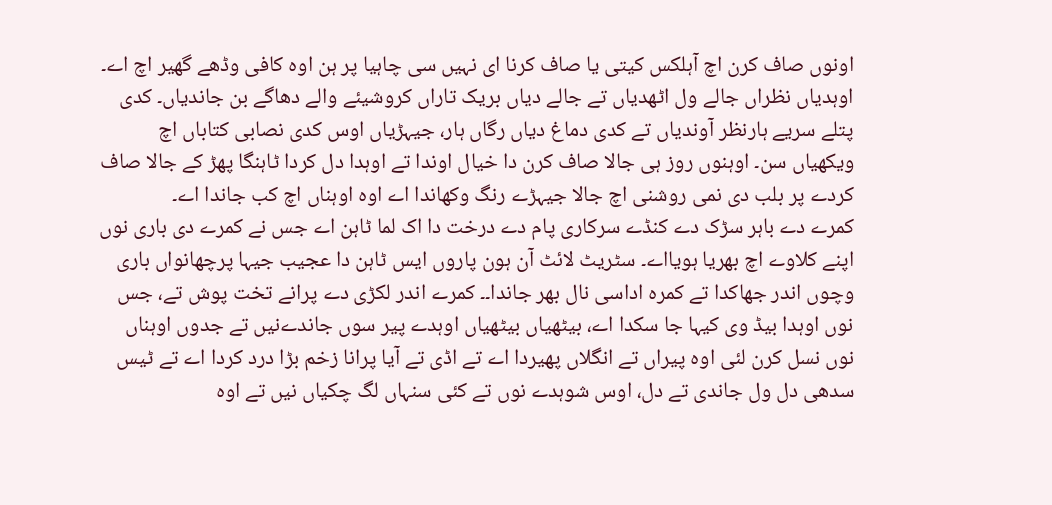اونوں صاف کرن اچ آہلکس کیتی یا صاف کرنا ای نہیں سی چاہیا پر ہن اوہ کافی وڈھے گھیر اچ اے۔
اوہدیاں نظراں جالے ول اٹھدیاں تے جالے دیاں بریک تاراں کروشیئے والے دھاگے بن جاندیاں۔ کدی پتلے سریے ہارنظر آوندیاں تے کدی دماغ دیاں رگاں ہار، جیہڑیاں اوس کدی نصابی کتاباں اچ ویکھیاں سن۔ اوہنوں روز ہی جالا صاف کرن دا خیال اوندا تے اوہدا دل کردا ٹاہنگا پھڑ کے جالا صاف کردے پر بلب دی نمی روشنی اچ جالا جیہڑے رنگ وکھاندا اے اوہ اوہناں اچ کب جاندا اے۔
کمرے دے باہر سڑک دے کنڈے سرکاری پام دے درخت دا اک لما ٹاہن اے جس نے کمرے دی باری نوں اپنے کلاوے اچ بھریا ہویااے۔ سٹریٹ لائٹ آن ہون پاروں ایس ٹاہن دا عجیب جیہا پرچھانواں باری وچوں اندر جھاکدا تے کمرہ اداسی نال بھر جاندا۔۔ کمرے اندر لکڑی دے پرانے تخت پوش تے، جس نوں اوہدا بیڈ وی کیہا جا سکدا اے، بیٹھیاں بیٹھیاں اوہدے پیر سوں جاندےنیں تے جدوں اوہناں نوں نسل کرن لئی اوہ پیراں تے انگلاں پھیردا اے تے اڈی تے آیا پرانا زخم بڑا درد کردا اے تے ٹیس سدھی دل ول جاندی تے دل، اوس شوہدے نوں تے کئی سنہاں لگ چکیاں نیں تے اوہ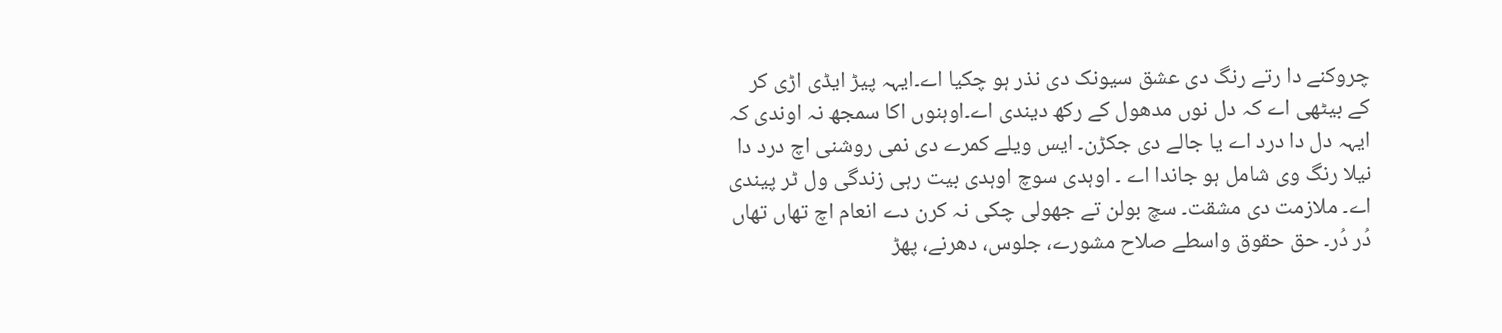چروکنے دا رتے رنگ دی عشق سیونک دی نذر ہو چکیا اے۔ایہہ پیڑ ایڈی اڑی کر کے بیٹھی اے کہ دل نوں مدھول کے رکھ دیندی اے۔اوہنوں اکا سمجھ نہ اوندی کہ ایہہ دل دا درد اے یا جالے دی جکڑن۔ ایس ویلے کمرے دی نمی روشنی اچ درد دا نیلا رنگ وی شامل ہو جاندا اے ۔ اوہدی سوچ اوہدی بیت رہی زندگی ول ٹر پیندی اے۔ ملازمت دی مشقت۔ سچ بولن تے جھولی چکی نہ کرن دے انعام اچ تھاں تھاں دُر دُر۔ حق حقوق واسطے صلاح مشورے، جلوس، دھرنے، پھڑ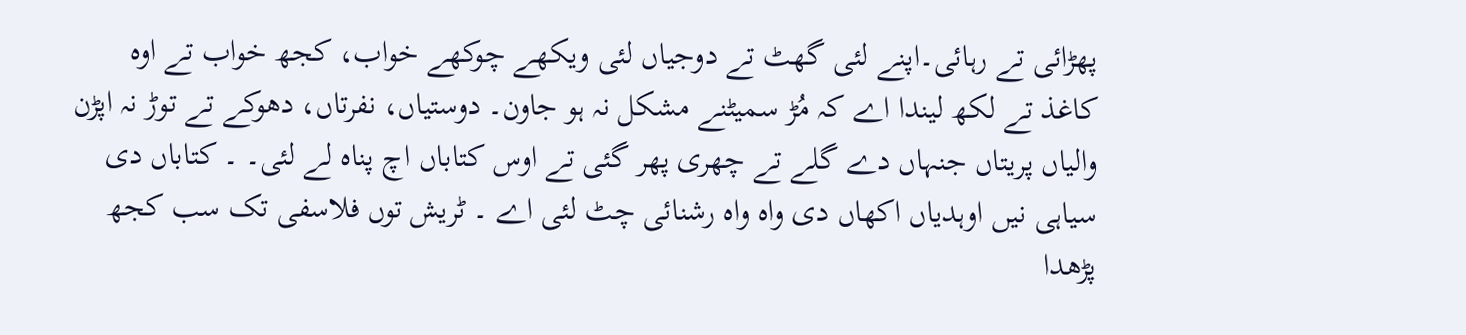پھڑائی تے رہائی۔اپنے لئی گھٹ تے دوجیاں لئی ویکھے چوکھے خواب، کجھ خواب تے اوہ کاغذ تے لکھ لیندا اے کہ مُڑ سمیٹنے مشکل نہ ہو جاون۔ دوستیاں، نفرتاں، دھوکے تے توڑ نہ اپڑن والیاں پریتاں جنہاں دے گلے تے چھری پھر گئی تے اوس کتاباں اچ پناہ لے لئی۔ ۔ کتاباں دی سیاہی نیں اوہدیاں اکھاں دی واہ واہ رشنائی چٹ لئی اے ۔ ٹریش توں فلاسفی تک سب کجھ پڑھدا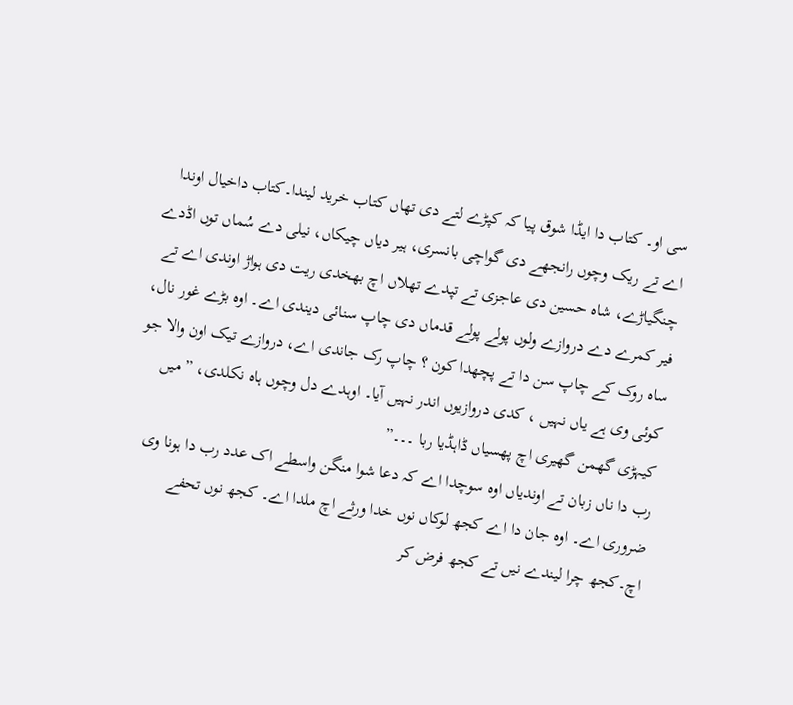سی او۔ کتاب دا ایڈا شوق پیا کہ کپڑے لتے دی تھاں کتاب خرید لیندا۔کتاب داخیال اوندا اے تے ریک وچوں رانجھے دی گواچی بانسری، ہیر دیاں چیکاں، نیلی دے سُماں توں اڈدے چنگیاڑے، شاہ حسین دی عاجزی تے تپدے تھلاں اچ بھخدی ریت دی ہواڑ اوندی اے تے فیر کمرے دے دروازے ولوں پولے پولے قدماں دی چاپ سنائی دیندی اے۔ اوہ بڑے غور نال، ساہ روک کے چاپ سن دا تے پچھدا کون ؟ چاپ رک جاندی اے، دروازے تیک اون والا جو کوئی وی ہے یاں نہیں ، کدی دروازیوں اندر نہیں آیا۔ اوہدے دل وچوں ہاہ نکلدی، ” میں کیہڑی گھمن گھیری اچ پھسیاں ڈاہڈیا ربا ۔۔۔”
رب دا ناں زبان تے اوندیاں اوہ سوچدا اے کہ دعا شوا منگن واسطے اک عدد رب دا ہونا وی ضروری اے۔ اوہ جان دا اے کجھ لوکاں نوں خدا ورثے اچ ملدا اے۔ کجھ نوں تحفے اچ۔کجھ چرا لیندے نیں تے کجھ فرض کر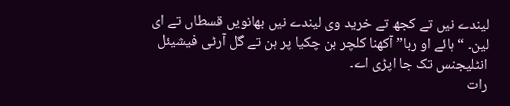لیندے نیں تے کجھ تے خرید وی لیندے نیں بھانویں قسطاں تے ای لین۔ “ہائے او ربا” آکھنا کلچر بن چکیا پر ہن تے گل آرٹی فیشیئل انٹلیجنس تک جا اپڑی اے۔
رات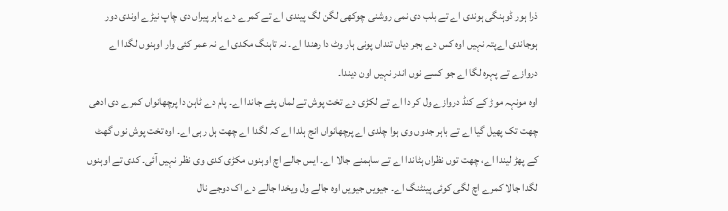ذرا ہور ڈوہنگی ہوندی اے تے بلب دی نمی روشنی چوکھی لگن لگ پیندی اے تے کمرے دے باہر پیراں دی چاپ نیڑے اوندی دور ہوجاندی اےپتہ نہیں اوہ کس دے ہجر دیاں تنداں پونی ہار وٹ دا رھندا اے۔ نہ تاہنگ مکدی اے نہ عمر کئی وار اوہنوں لگدا اے دروازے تے پہرہ لگا اے جو کسے نوں اندر نہیں اون دیندا۔
اوہ مونہہ موڑ کے کنڈ دروازے ول کر دا اے تے لکڑی دے تخت پوش تے لماں پئے جاندا اے۔ پام دے ٹاہن دا پرچھانواں کمرے دی ادھی چھت تک پھیل گیا اے تے باہر جدوں وی ہوا چلدی اے پرچھانواں انج ہلدا اے کہ لگدا اے چھت ہل رہی اے۔ اوہ تخت پوش نوں گھٹ کے پھڑ لیندا اے، چھت توں نظراں ہٹاندا اے تے ساہمنے جالا اے۔ ایس جالے اچ اوہنوں مکڑی کدی وی نظر نہیں آئی۔ کدی تے اوہنوں لگدا جالا کمرے اچ لگی کوئی پینٹنگ اے۔ جیویں جیویں اوہ جالے ول ویخدا جالے دے اک دوجے نال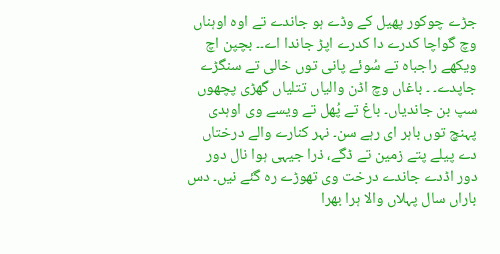جڑے چوکور پھیل کے وڈے ہو جاندے تے اوہ اوہناں وچ گواچا کدرے دا کدرے اپڑ جاندا اے۔۔ بچپن اچ ویکھے راجباہ تے سُوئے پانی توں خالی تے سنگڑے جاپدے۔ ۔ باغاں وچ اڈن والیاں تتلیاں گھڑی پچھوں سپ بن جاندیاں۔ باغ تے پُھل تے ویسے وی اوہدی پہنچ توں باہر ای رہے سن۔ نہر کنارے والے درختاں دے پیلے پتے زمین تے ڈگے، ذرا جیہی ہوا نال دور دور اڈدے جاندے درخت وی تھوڑے رہ گئے نیں۔ دس باراں سال پہلاں والا ہرا بھرا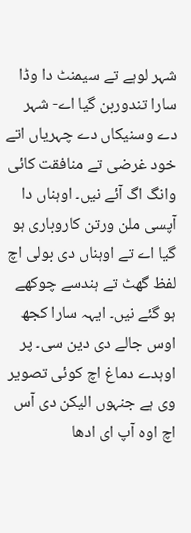شہر لوہے تے سیمنٹ دا وڈا سارا تندوربن گیا اے- شہر دے وسنیکاں دے چہریاں اتے خود غرضی تے منافقت کائی وانگ اگ آئے نیں۔ اوہناں دا آپسی ملن ورتن کاروباری ہو گیا اے تے اوہناں دی بولی اچ لفظ گھٹ تے ہندسے چوکھے ہو گئے نیں۔ ایہہ سارا کجھ اوس جالے دی دین سی۔ پر اوہدے دماغ اچ کوئی تصویر وی ہے جنہوں الیکن دی آس اچ اوہ آپ ای ادھا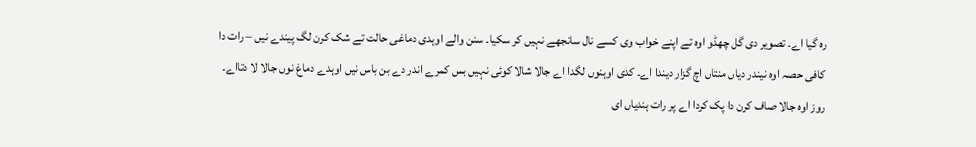رہ گیا اے۔ تصویر دی گل چھڈو اوہ تے اپنے خواب وی کسے نال سانجھے نہیں کر سکیا۔ سنن والے اوہدی دماغی حالت تے شک کرن لگ پیندے نیں – رات دا کافی حصہ اوہ نیندر دیاں منتاں اچ گزار دیندا اے۔ کدی اوہنوں لگدا اے جالا شالا کوئی نہیں بس کمرے اندر دے بن باس نیں اوہدے دماغ نوں جالا لا دتااے۔ روز اوہ جالا صاف کرن دا پک کردا اے پر رات ہندیاں ای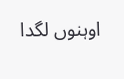اوہنوں لگدا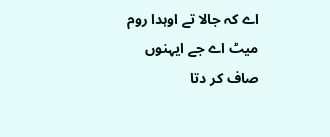اے کہ جالا تے اوہدا روم میٹ اے جے ایہنوں صاف کر دتا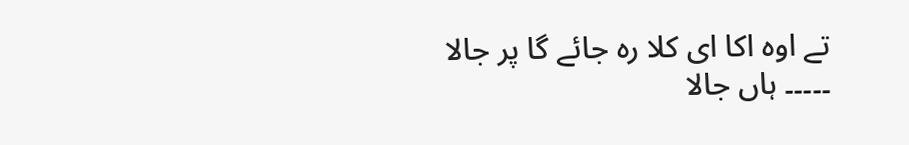تے اوہ اکا ای کلا رہ جائے گا پر جالا
۔۔۔۔۔ ہاں جالا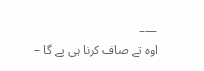—–
اوہ تے صاف کرنا ہی پے گا –